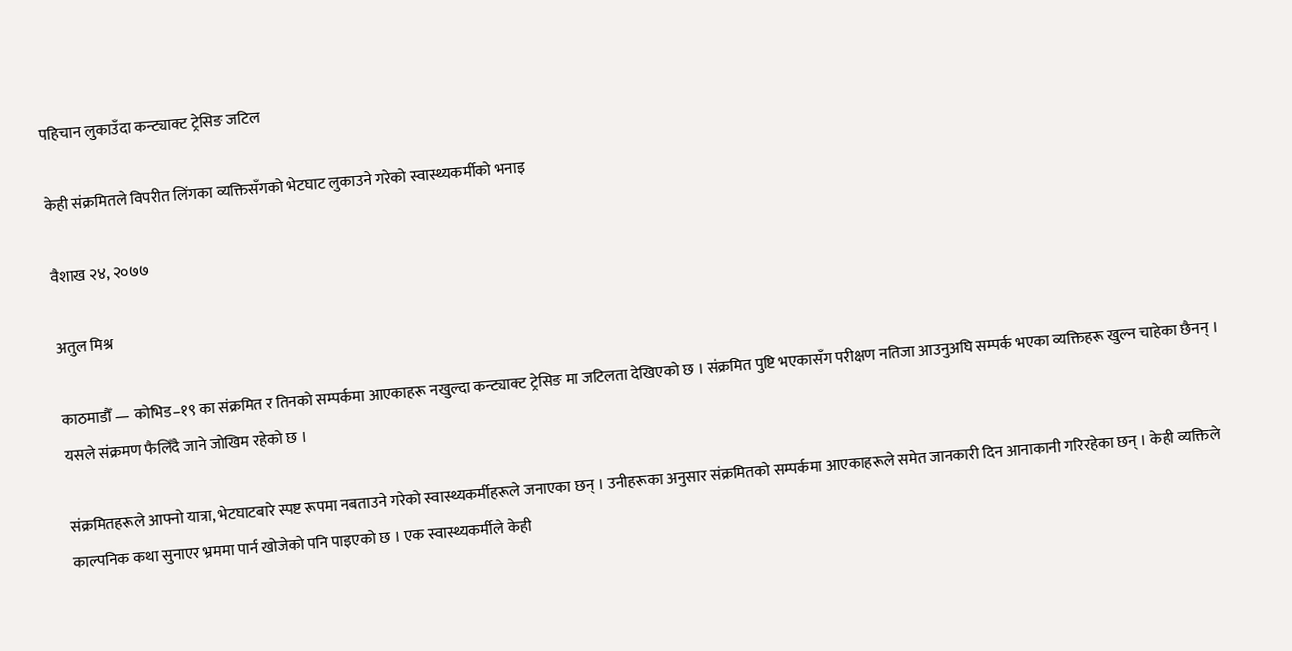पहिचान लुकाउँदा कन्ट्याक्ट ट्रेसिङ जटिल

केही संक्रमितले विपरीत लिंगका व्यक्तिसँगको भेटघाट लुकाउने गरेको स्वास्थ्यकर्मीको भनाइ

वैशाख २४, २०७७

अतुल मिश्र

काठमाडौँ — कोभिड–१९ का संक्रमित र तिनको सम्पर्कमा आएकाहरू नखुल्दा कन्ट्याक्ट ट्रेसिङ मा जटिलता देखिएको छ । संक्रमित पुष्टि भएकासँग परीक्षण नतिजा आउनुअघि सम्पर्क भएका व्यक्तिहरू खुल्न चाहेका छैनन् । यसले संक्रमण फैलिँदै जाने जोखिम रहेको छ ।

संक्रमितहरूले आफ्नो यात्रा, भेटघाटबारे स्पष्ट रूपमा नबताउने गरेको स्वास्थ्यकर्मीहरूले जनाएका छन् । उनीहरूका अनुसार संक्रमितको सम्पर्कमा आएकाहरूले समेत जानकारी दिन आनाकानी गरिरहेका छन् । केही व्यक्तिले काल्पनिक कथा सुनाएर भ्रममा पार्न खोजेको पनि पाइएको छ । एक स्वास्थ्यकर्मीले केही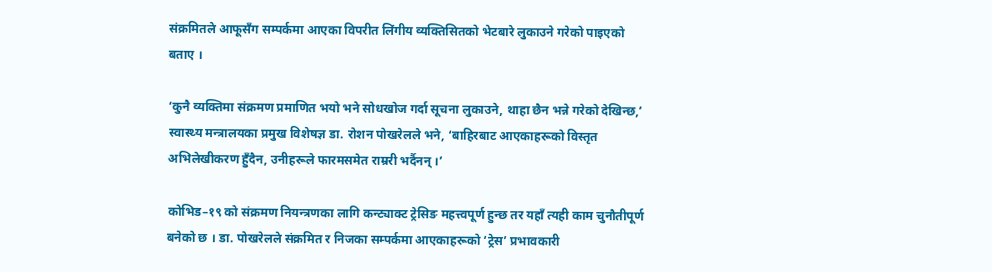संक्रमितले आफूसँग सम्पर्कमा आएका विपरीत लिंगीय व्यक्तिसितको भेटबारे लुकाउने गरेको पाइएको बताए ।

‘कुनै व्यक्तिमा संक्रमण प्रमाणित भयो भने सोधखोज गर्दा सूचना लुकाउने, थाहा छैन भन्ने गरेको देखिन्छ,’ स्वास्थ्य मन्त्रालयका प्रमुख विशेषज्ञ डा. रोशन पोखरेलले भने, ‘बाहिरबाट आएकाहरूको विस्तृत अभिलेखीकरण हुँदैन, उनीहरूले फारमसमेत राम्ररी भर्दैनन् ।’

कोभिड–१९ को संक्रमण नियन्त्रणका लागि कन्ट्याक्ट ट्रेसिङ महत्त्वपूर्ण हुन्छ तर यहाँ त्यही काम चुनौतीपूर्ण बनेको छ । डा. पोखरेलले संक्रमित र निजका सम्पर्कमा आएकाहरूको ‘ट्रेस’ प्रभावकारी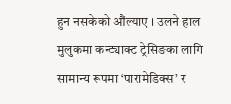हुन नसकेको औंल्याए । उलने हाल मुलुकमा कन्ट्याक्ट ट्रेसिङका लागि सामान्य रूपमा ‘पारामेडिक्स’ र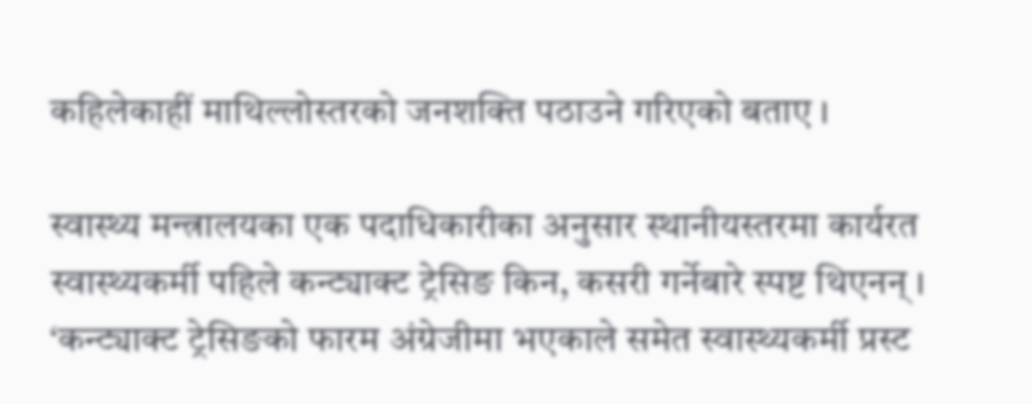कहिलेकाहीं माथिल्लोस्तरको जनशक्ति पठाउने गरिएको बताए ।

स्वास्थ्य मन्त्रालयका एक पदाधिकारीका अनुसार स्थानीयस्तरमा कार्यरत स्वास्थ्यकर्मी पहिले कन्ट्याक्ट ट्रेसिङ किन, कसरी गर्नेबारे स्पष्ट थिएनन् । ‘कन्ट्याक्ट ट्रेसिङको फारम अंग्रेजीमा भएकाले समेत स्वास्थ्यकर्मी प्रस्ट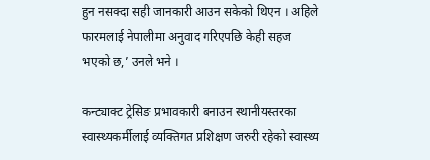हुन नसक्दा सही जानकारी आउन सकेको थिएन । अहिले फारमलाई नेपालीमा अनुवाद गरिएपछि केही सहज भएको छ,’ उनले भने ।

कन्ट्याक्ट ट्रेसिङ प्रभावकारी बनाउन स्थानीयस्तरका स्वास्थ्यकर्मीलाई व्यक्तिगत प्रशिक्षण जरुरी रहेको स्वास्थ्य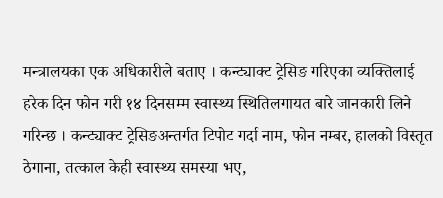मन्त्रालयका एक अधिकारीले बताए । कन्ट्याक्ट ट्रेसिङ गरिएका व्यक्तिलाई हरेक दिन फोन गरी १४ दिनसम्म स्वास्थ्य स्थितिलगायत बारे जानकारी लिने गरिन्छ । कन्ट्याक्ट ट्रेसिङअन्तर्गत टिपोट गर्दा नाम, फोन नम्बर, हालको विस्तृत ठेगाना, तत्काल केही स्वास्थ्य समस्या भए,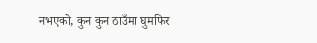नभएको, कुन कुन ठाउँमा घुमफिर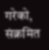गरेको, संक्रमित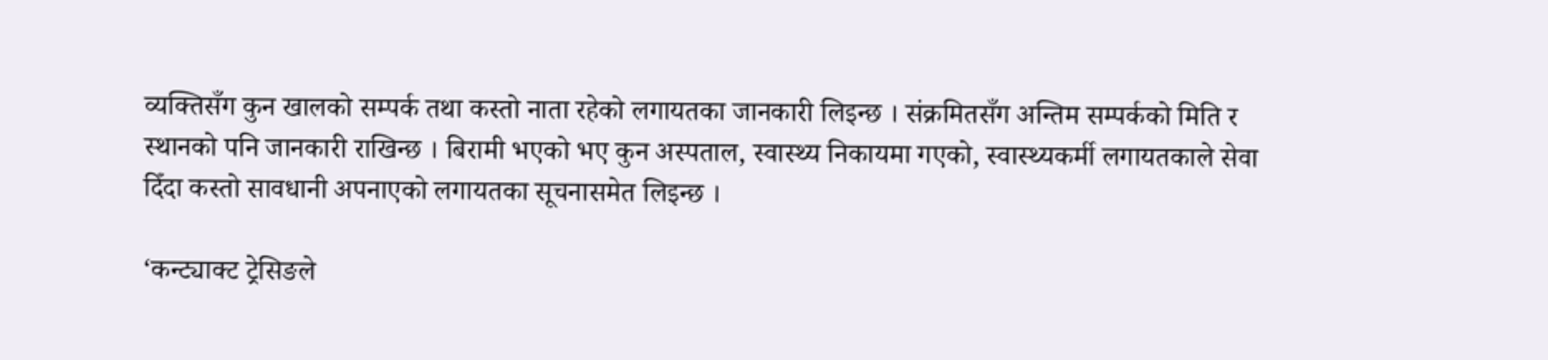व्यक्तिसँग कुन खालको सम्पर्क तथा कस्तो नाता रहेको लगायतका जानकारी लिइन्छ । संक्रमितसँग अन्तिम सम्पर्कको मिति र स्थानको पनि जानकारी राखिन्छ । बिरामी भएको भए कुन अस्पताल, स्वास्थ्य निकायमा गएको, स्वास्थ्यकर्मी लगायतकाले सेवा दिँदा कस्तो सावधानी अपनाएको लगायतका सूचनासमेत लिइन्छ ।

‘कन्ट्याक्ट ट्रेसिङले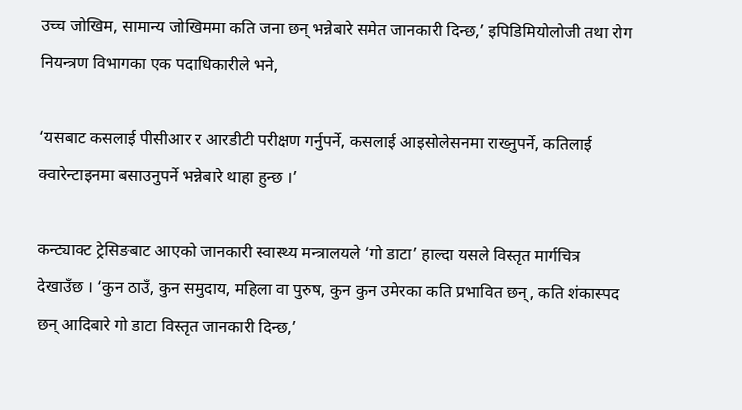उच्च जोखिम, सामान्य जोखिममा कति जना छन् भन्नेबारे समेत जानकारी दिन्छ,’ इपिडिमियोलोजी तथा रोग नियन्त्रण विभागका एक पदाधिकारीले भने,

‘यसबाट कसलाई पीसीआर र आरडीटी परीक्षण गर्नुपर्ने, कसलाई आइसोलेसनमा राख्नुपर्ने, कतिलाई क्वारेन्टाइनमा बसाउनुपर्ने भन्नेबारे थाहा हुन्छ ।’

कन्ट्याक्ट ट्रेसिङबाट आएको जानकारी स्वास्थ्य मन्त्रालयले ‘गो डाटा’ हाल्दा यसले विस्तृत मार्गचित्र देखाउँछ । ‘कुन ठाउँ, कुन समुदाय, महिला वा पुरुष, कुन कुन उमेरका कति प्रभावित छन्, कति शंकास्पद छन् आदिबारे गो डाटा विस्तृत जानकारी दिन्छ,’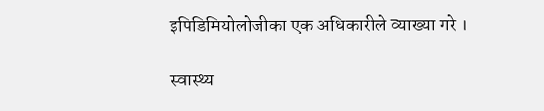इपिडिमियोलोजीका एक अधिकारीले व्याख्या गरे ।

स्वास्थ्य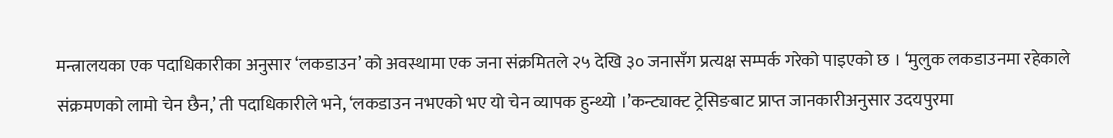मन्त्रालयका एक पदाधिकारीका अनुसार ‘लकडाउन’ को अवस्थामा एक जना संक्रमितले २५ देखि ३० जनासँग प्रत्यक्ष सम्पर्क गरेको पाइएको छ । ‘मुलुक लकडाउनमा रहेकाले संक्रमणको लामो चेन छैन,’ ती पदाधिकारीले भने, ‘लकडाउन नभएको भए यो चेन व्यापक हुन्थ्यो ।’कन्ट्याक्ट ट्रेसिङबाट प्राप्त जानकारीअनुसार उदयपुरमा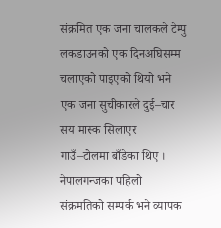संक्रमित एक जना चालकले टेम्पु लकडाउनको एक दिनअघिसम्म चलाएको पाइएको थियो भने एक जना सुचीकारले दुई–चार सय मास्क सिलाएर गाउँ–टोलमा बाँडेका थिए । नेपालगन्जका पहिलो संक्रमतिको सम्पर्क भने व्यापक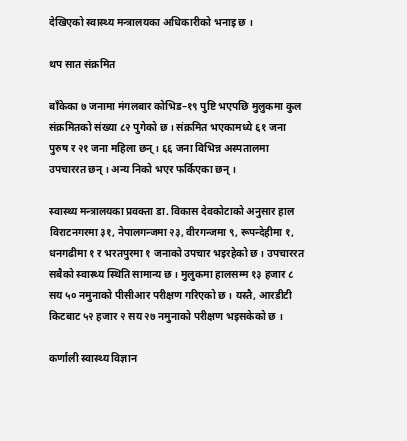देखिएको स्वास्थ्य मन्त्रालयका अधिकारीको भनाइ छ ।

थप सात संक्रमित

बाँकेका ७ जनामा मंगलबार कोभिड–१९ पुष्टि भएपछि मुलुकमा कुल संक्रमितको संख्या ८२ पुगेको छ । संक्रमित भएकामध्ये ६१ जना पुरुष र २१ जना महिला छन् । ६६ जना विभिन्न अस्पतालमा उपचाररत छन् । अन्य निको भएर फर्किएका छन् ।

स्वास्थ्य मन्त्रालयका प्रवक्ता डा. विकास देवकोटाको अनुसार हाल विराटनगरमा ३१, नेपालगन्जमा २३, वीरगन्जमा ९, रूपन्देहीमा १, धनगढीमा १ र भरतपुरमा १ जनाको उपचार भइरहेको छ । उपचाररत सबैको स्वास्थ्य स्थिति सामान्य छ । मुलुकमा हालसम्म १३ हजार ८ सय ५० नमुनाको पीसीआर परीक्षण गरिएको छ । यस्तै, आरडीटी किटबाट ५२ हजार २ सय २७ नमुनाको परीक्षण भइसकेको छ ।

कर्णाली स्वास्थ्य विज्ञान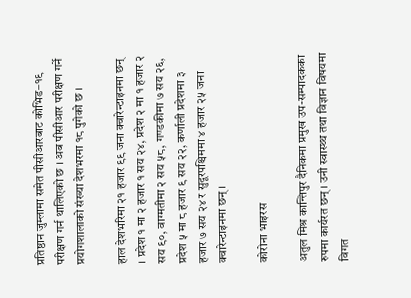प्रतिष्ठान जुम्लामा समेत पीसीआरबाट कोभिड–१९ परीक्षण गर्न थालिएको छ । अब पीसीआर परीक्षण गर्ने प्रयोगशालाको संख्या देशभरमा १८ पुगेको छ ।

हाल देशभरिमा २१ हजार ९९ जना क्वारेन्टाइनमा छन् । प्रदेश १ मा २ हजार १ सय २४, प्रदेश २ मा १ हजार २ सय ९०, वाग्मतीमा २ सय ५८, गण्डकीमा ७ सय २६, प्रदेश ५ मा ८ हजार ९ सय २२, कर्णाली प्रदेशमा ३ हजार ७ सय २४ र सुदूरपश्चिममा ४ हजार २५ जना क्वारेन्टाइनमा छन् ।

कोरोना भाइरस

अतुल मिश्र कान्तिपुर दैनिकमा प्रमुख उप-सम्पादकका रुपमा कार्यरत छन् । उनी स्वास्थ्थ तथा विज्ञान विषयमा विगत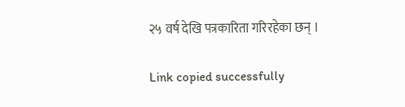२५ वर्ष देखि पत्रकारिता गरिरहेका छन् ।

Link copied successfully